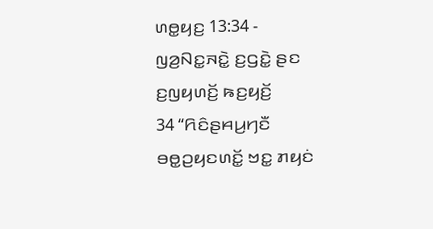ꤛꤥ꤭ꤟꤢ꤬ 13:34 - ꤜꤤ꤬ꤡꤢ꤭ꤏꤢꤧ꤭ ꤢ꤬ꤞꤢꤧ꤭ ꤔꤢ ꤢ꤬ꤜꤟꤛꤢꤩ꤬ ꤒꤢ꤬ꤟꤢꤩ꤬
34 “ꤖꤢꤨꤔꤌꤣ꤬ꤚꤢꤪ ꤋꤥ꤭ꤑꤟꤢꤛꤢꤩ꤭ ꤠꤢ꤭ ꤊꤟꤢꤦ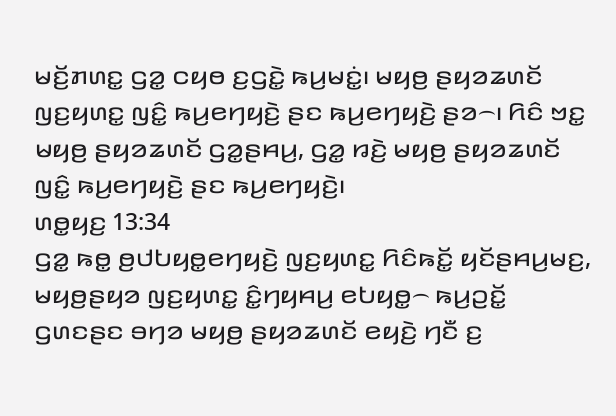ꤗꤢꤩ꤬ꤊꤛꤢ꤭ ꤞꤤ꤭ ꤍꤟꤥ ꤢ꤬ꤞꤢꤧ꤭ ꤒꤣ꤬ꤗꤢꤦ꤭꤯ ꤗꤟꤥ꤬ ꤔꤟꤤꤘꤛꤢꤩ ꤜꤢ꤬ꤟꤛꤢ꤭ ꤜꤢꤨ꤭ ꤒꤣ꤬ꤕꤚꤟꤢꤧ꤬ ꤔꤢ ꤒꤣ꤬ꤕꤚꤟꤢꤧ꤬ ꤔꤤ꤮꤯ ꤖꤢꤨ ꤠꤢ꤭ ꤗꤟꤥ꤬ ꤔꤟꤤꤘꤛꤢꤩ ꤞꤤ꤭ꤔꤌꤣ꤬, ꤞꤤ꤭ ꤙꤢꤧ꤬ ꤗꤟꤥ꤬ ꤔꤟꤤꤘꤛꤢꤩ ꤜꤢꤨ꤭ ꤒꤣ꤬ꤕꤚꤟꤢꤧ꤬ ꤔꤢ ꤒꤣ꤬ꤕꤚꤟꤢꤧ꤬꤯
ꤛꤥ꤭ꤟꤢ꤬ 13:34
ꤞꤤ꤭ ꤒꤥ꤭ ꤥ꤬ꤓꤝꤟꤥ꤭ꤕꤚꤟꤢꤧ꤬ ꤜꤢ꤬ꤟꤛꤢ꤭ ꤖꤢꤨꤒꤢꤩ꤭ ꤟꤢꤩꤔꤌꤣ꤬ꤗꤢ꤬, ꤗꤟꤥ꤬ꤔꤟꤤ ꤜꤢ꤬ꤟꤛꤢ꤭ ꤢꤨ꤭ꤚꤟꤌꤣ꤬ ꤕꤝꤟꤥ꤭꤮ ꤒꤣ꤬ꤑꤢꤩ꤭ ꤞꤛꤢꤔꤢ ꤋꤚꤤ ꤗꤟꤥ꤬ ꤔꤟꤤꤘꤛꤢꤩ ꤕꤟꤢꤧ꤬ ꤚꤢꤪ ꤢ꤬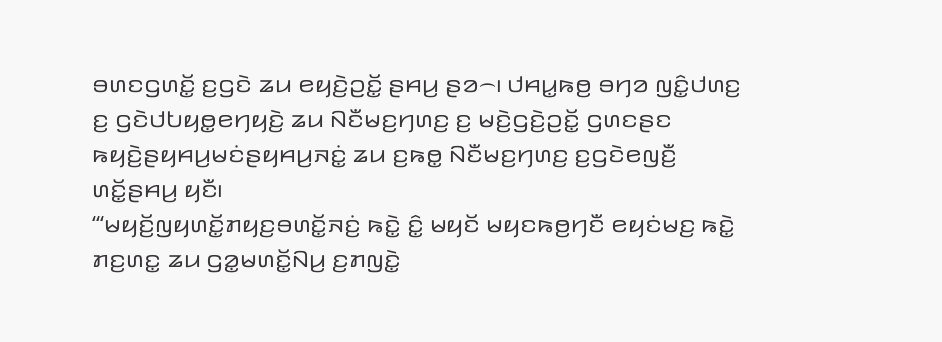ꤋꤛꤢꤞꤛꤢꤩ꤭ ꤢ꤬ꤞꤢꤧ ꤘꤣ ꤕꤟꤢꤧ꤬ꤑꤢꤩ꤭ ꤔꤌꤣ꤬ ꤔꤤ꤮꤯ ꤓꤌꤣ꤭ꤒꤥ꤬ ꤋꤚꤤ ꤜꤢꤨ꤭ꤓꤛꤢ꤬ ꤢ꤬ ꤞꤢꤧꤓꤝꤟꤥ꤭ꤕꤚꤟꤢꤧ꤬ ꤘꤣ ꤡꤢꤪꤗꤢ꤬ꤚꤛꤢ꤬ ꤢ꤬ ꤗꤢꤧ꤬ꤞꤢꤧ꤬ꤑꤢꤩ꤭ ꤞꤛꤢꤔꤢ ꤒꤟꤢꤧ꤬ꤔꤟꤌꤣ꤬ꤗꤢꤦꤔꤟꤌꤣ꤬ꤏꤢꤦ꤭ ꤘꤣ ꤢ꤬ꤒꤥ꤭ ꤡꤢꤪꤗꤢ꤬ꤚꤛꤢ꤬ ꤢ꤬ꤞꤢꤧꤕꤜꤢꤪ꤬ ꤛꤢꤩ꤭ꤔꤌꤣ꤬ ꤟꤢꤪ꤯
“‘ꤗꤟꤢꤩ꤬ꤜꤟꤛꤢꤩ꤭ꤊꤟꤢ꤬ꤋꤛꤢꤩ꤭ꤏꤢꤦ꤬ ꤒꤢꤧ꤭ ꤢꤨ꤭ ꤗꤟꤢꤩ ꤗꤟꤢꤒꤥ꤬ꤚꤢꤪ ꤕꤟꤢꤦꤗꤢ꤬ ꤒꤢꤧ꤭ ꤊꤢ꤬ꤛꤢ꤭ ꤘꤣ ꤞꤤ꤭ꤗꤛꤢꤩ꤭ꤡꤣ꤬ ꤢ꤬ꤊꤜꤢꤧ꤭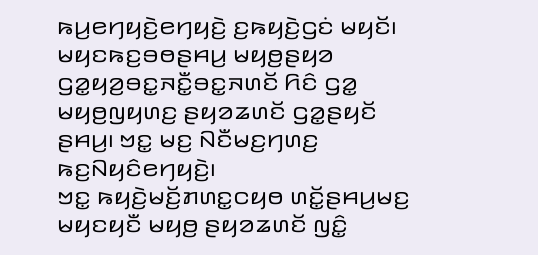ꤒꤣ꤬ꤕꤚꤟꤢꤧ꤬ꤕꤚꤟꤢꤧ꤬ ꤢ꤬ꤒꤟꤢꤧ꤬ꤞꤢꤦ ꤗꤟꤢꤩ꤯ ꤗꤟꤢꤒꤢ꤬ꤋꤥꤔꤌꤣ꤬ ꤗꤟꤥ꤬ꤔꤟꤤ ꤞꤤ꤭ꤟꤤ꤬ꤋꤢ꤭ꤏꤢꤪ꤭ꤋꤢ꤭ꤏꤛꤢꤩ ꤖꤢꤨ ꤞꤤ꤭ ꤗꤟꤥ꤬ꤜꤟꤛꤢ꤬ ꤔꤟꤤꤘꤛꤢꤩ ꤞꤤ꤭ꤔꤟꤢꤩ ꤔꤌꤣ꤬꤯ ꤠꤢ꤭ ꤗꤢ꤬ ꤡꤢꤪꤗꤢ꤬ꤚꤛꤢ꤬ ꤒꤢ꤬ꤡꤟꤢꤨꤕꤚꤟꤢꤧ꤬꤯
ꤠꤢ꤭ ꤒꤟꤢꤧ꤬ꤗꤢꤩ꤬ꤊꤛꤢ꤭ꤍꤟꤥ ꤛꤢꤩ꤭ꤔꤌꤣ꤬ꤗꤢ꤬ ꤗꤟꤢꤟꤢꤪ ꤗꤟꤥ꤬ ꤔꤟꤤꤘꤛꤢꤩ ꤜꤢꤨ꤭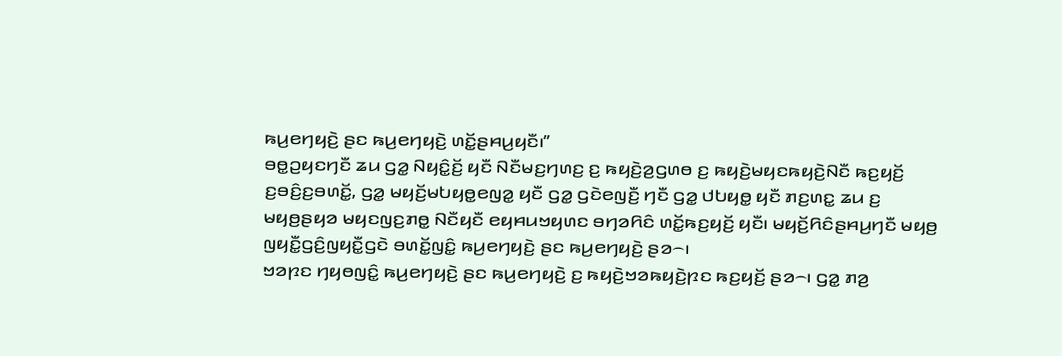ꤒꤣ꤬ꤕꤚꤟꤢꤧ꤬ ꤔꤢ ꤒꤣ꤬ꤕꤚꤟꤢꤧ꤬ ꤛꤢꤩ꤭ꤔꤌꤣ꤬ꤟꤢꤪ꤯”
ꤋꤥ꤭ꤑꤟꤢꤚꤢꤪ ꤘꤣ ꤞꤤ꤭ ꤡꤟꤢꤨ꤭ꤢꤩ꤬ ꤟꤢꤪ ꤡꤢꤪꤗꤢ꤬ꤚꤛꤢ꤬ ꤢ꤬ ꤒꤟꤢꤧ꤬ꤤ꤬ꤞꤛꤥ ꤢ꤬ ꤒꤟꤢꤧ꤬ꤗꤟꤢꤒꤟꤢꤧ꤬ꤡꤢꤪ ꤒꤢ꤬ꤟꤢꤩ꤬ ꤢ꤬ꤋꤢꤨ꤬ꤢ꤬ꤋꤛꤢꤩ꤭, ꤞꤤ꤭ ꤗꤟꤢꤩ꤬ꤗꤝꤟꤥ꤭ꤕꤜꤤ꤭ ꤟꤢꤪ ꤞꤤ꤭ ꤞꤢꤧꤕꤜꤢꤪ꤬ ꤚꤢꤪ ꤞꤤ꤭ ꤓꤝꤟꤥ꤭ ꤟꤢꤪ ꤊꤢ꤬ꤛꤢ꤭ ꤘꤣ ꤢ꤬ ꤗꤟꤥ꤬ꤔꤟꤤ ꤗꤟꤢꤜꤢ꤬ꤊꤥ꤭ ꤡꤢꤪꤟꤢꤪ ꤕꤟꤌꤣꤠꤟꤛꤢ ꤋꤚꤤꤖꤢꤨ ꤛꤢꤩ꤭ꤒꤢ꤬ꤟꤢꤩ꤬ ꤟꤢꤪ꤯ ꤗꤟꤢꤩ꤬ꤖꤢꤨꤔꤌꤣ꤬ꤚꤢꤪ ꤗꤟꤥ꤬ ꤜꤟꤢꤪ꤭ꤞꤢꤨ꤬ꤜꤟꤢꤪ꤭ꤞꤢꤧ ꤋꤛꤢꤩ꤭ꤜꤢꤨ꤭ ꤒꤣ꤬ꤕꤚꤟꤢꤧ꤬ ꤔꤢ ꤒꤣ꤬ꤕꤚꤟꤢꤧ꤬ ꤔꤤ꤮꤯
ꤠꤤꤐꤢ ꤚꤟꤥꤜꤢꤨ꤭ ꤒꤣ꤬ꤕꤚꤟꤢꤧ꤬ ꤔꤢ ꤒꤣ꤬ꤕꤚꤟꤢꤧ꤬ ꤢ꤬ ꤒꤟꤢꤧ꤬ꤠꤤꤒꤟꤢꤧ꤬ꤐꤢ ꤒꤢ꤬ꤟꤢꤩ꤬ ꤔꤤ꤮꤯ ꤞꤤ꤭ ꤊꤤ꤬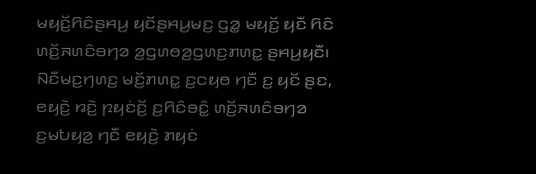ꤗꤟꤢꤩ꤬ꤖꤢꤨꤔꤌꤣ꤬ ꤟꤢꤩꤔꤌꤣ꤬ꤗꤢ꤬ ꤞꤤ꤭ ꤗꤟꤢꤩ꤬ ꤟꤢꤪ ꤖꤢꤨ ꤛꤢꤩ꤬ꤏꤛꤢꤨꤋꤚꤤ ꤤ꤬ꤞꤛꤥꤤ꤬ꤞꤛꤢ꤬ꤊꤛꤢ꤭ ꤔꤌꤣ꤬ꤟꤢꤪ꤯
ꤡꤢꤪꤗꤢ꤬ꤚꤛꤢ꤬ ꤗꤢꤩ꤬ꤊꤛꤢ꤭ ꤢ꤬ꤍꤟꤥ ꤚꤢꤪ ꤢ꤬ ꤟꤢꤩ ꤔꤢ, ꤕꤟꤢꤧ꤬ ꤙꤢꤧ꤬ ꤐꤟꤢꤦꤢꤩ꤬ ꤢ꤬ꤖꤢꤨꤋꤢꤨ꤭ ꤛꤢꤩ꤬ꤏꤛꤢꤨꤋꤚꤤ ꤢ꤬ꤗꤝꤟꤤ꤬ ꤚꤢꤪ ꤕꤟꤢꤧ꤬ ꤊꤟꤢꤦ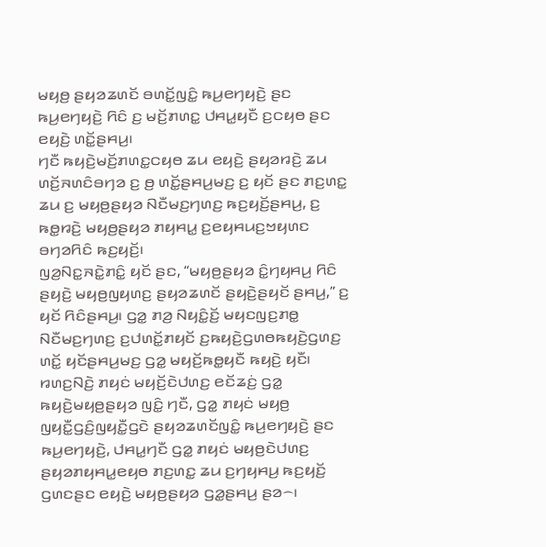ꤗꤟꤥ꤬ ꤔꤟꤤꤘꤛꤢꤩ ꤋꤛꤢꤩ꤭ꤜꤢꤨ꤭ ꤒꤣ꤬ꤕꤚꤟꤢꤧ꤬ ꤔꤢ ꤒꤣ꤬ꤕꤚꤟꤢꤧ꤬ ꤖꤢꤨ ꤢ꤬ ꤗꤢꤩ꤬ꤊꤛꤢ꤭ ꤓꤌꤣ꤭ꤟꤢꤪ ꤢ꤬ꤍꤟꤥ ꤔꤢ ꤕꤟꤢꤧ꤬ ꤛꤢꤩ꤭ꤔꤌꤣ꤬꤯
ꤚꤢꤪ ꤒꤟꤢꤧ꤬ꤗꤢꤩ꤬ꤊꤛꤢ꤭ꤍꤟꤥ ꤘꤣ ꤕꤟꤢꤧ꤬ ꤔꤟꤤꤙꤢꤧ꤬ ꤘꤣ ꤛꤢꤩ꤬ꤏꤛꤢꤨꤋꤚꤤ ꤢ꤬ ꤥ꤬ ꤛꤢꤩ꤭ꤔꤌꤣ꤬ꤗꤢ꤬ ꤢ꤬ ꤟꤢꤩ ꤔꤢ ꤊꤢ꤬ꤛꤢ꤭ ꤘꤣ ꤢ꤬ ꤗꤟꤥ꤬ꤔꤟꤤ ꤡꤢꤪꤗꤢ꤬ꤚꤛꤢ꤬ ꤒꤢ꤬ꤟꤢꤩ꤬ꤔꤌꤣ꤬, ꤢ꤬ ꤒꤥ꤭ꤙꤢꤧ꤬ ꤗꤟꤥ꤬ꤔꤟꤤ ꤊꤟꤌꤣ꤭ ꤢ꤬ꤕꤟꤌꤣꤢ꤬ꤠꤟꤛꤢ ꤋꤚꤤꤖꤢꤨ ꤒꤢ꤬ꤟꤢꤩ꤬꤯
ꤜꤤ꤬ꤡꤢ꤭ꤏꤢꤧ꤭ꤊꤢꤨ꤭ ꤟꤢꤩ ꤔꤢ, “ꤗꤟꤥ꤬ꤔꤟꤤ ꤢꤨ꤭ꤚꤟꤌꤣ꤬ ꤖꤢꤨ ꤔꤟꤢꤧ꤬ ꤗꤟꤥ꤬ꤜꤟꤛꤢ꤬ ꤔꤟꤤꤘꤛꤢꤩ ꤔꤟꤢꤧ꤬ꤔꤟꤢꤩ ꤔꤌꤣ꤬,” ꤢ꤬ ꤟꤢꤩ ꤖꤢꤨꤔꤌꤣ꤬꤯ ꤞꤤ꤭ ꤊꤤ꤬ ꤡꤟꤢꤨ꤭ꤢꤩ꤬ ꤗꤟꤢꤜꤢ꤬ꤊꤥ꤭ ꤡꤢꤪꤗꤢ꤬ꤚꤛꤢ꤬ ꤢ꤬ꤓꤛꤢꤩ꤭ꤊꤟꤢꤩ ꤢ꤬ꤒꤟꤢꤧ꤬ꤞꤛꤥꤒꤟꤢꤧ꤬ꤞꤛꤢ꤬ ꤛꤢꤩ꤭ ꤟꤢꤩꤔꤌꤣ꤬ꤗꤢ꤬ ꤞꤤ꤭ ꤗꤟꤢꤩ꤬ꤒꤥ꤭ꤟꤢꤪ ꤒꤟꤢꤧ꤬ ꤟꤢꤪ꤯
ꤙꤛꤢ꤬ꤡꤢꤧ꤬ ꤊꤟꤢꤦ ꤗꤟꤢꤩ꤬ꤢꤧꤓꤛꤢ꤬ ꤕꤢꤩꤘꤢꤦ꤬ ꤞꤤ꤭ ꤒꤟꤢꤧ꤬ꤗꤟꤥ꤬ꤔꤟꤤ ꤜꤢꤨ꤭ ꤚꤢꤪ, ꤞꤤ꤭ ꤊꤟꤢꤦ ꤗꤟꤥ꤬ ꤜꤟꤢꤪ꤭ꤞꤢꤨ꤬ꤜꤟꤢꤪ꤭ꤞꤢꤧ ꤔꤟꤤꤘꤛꤢꤩꤜꤢꤨ꤭ ꤒꤣ꤬ꤕꤚꤟꤢꤧ꤬ ꤔꤢ ꤒꤣ꤬ꤕꤚꤟꤢꤧ꤬, ꤓꤌꤣ꤭ꤚꤢꤪ ꤞꤤ꤭ ꤊꤟꤢꤦ ꤗꤟꤥ꤬ꤢꤧꤓꤛꤢ꤬ ꤔꤟꤤꤊꤟꤌꤣ꤭ꤕꤟꤥ ꤊꤢ꤬ꤛꤢ꤭ ꤘꤣ ꤢ꤬ꤚꤟꤌꤣ꤬ ꤒꤢ꤬ꤟꤢꤩ꤬ ꤞꤛꤢꤔꤢ ꤕꤟꤢꤧ꤬ ꤗꤟꤥ꤬ꤔꤟꤤ ꤞꤤ꤭ꤔꤌꤣ꤬ ꤔꤤ꤮꤯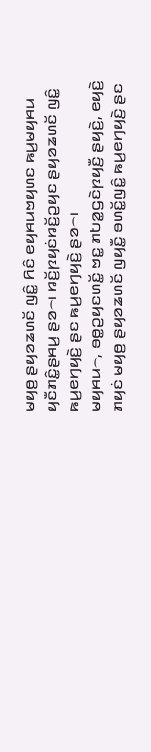ꤗꤟꤥ꤬ ꤔꤟꤤꤘꤛꤢꤩ ꤜꤢꤨ꤭ ꤖꤢꤨ ꤕꤟꤌꤣꤠꤟꤛꤢ ꤒꤣ꤬ꤗꤟꤌꤣ ꤟꤢꤪꤊꤢꤨ꤭ꤔꤌꤣ꤬ ꤔꤤ꤮꤯ ꤙꤢꤩ꤬ꤐꤟꤢꤦꤙꤢꤩ꤬ꤑꤟꤢ ꤔꤟꤤꤘꤛꤢꤩ ꤜꤢꤨ꤭ ꤒꤣ꤬ꤕꤚꤟꤢꤧ꤬ ꤔꤢ ꤒꤣ꤬ꤕꤚꤟꤢꤧ꤬ ꤔꤤ꤮꤯
ꤗꤟꤌꤣ꤮, ꤋꤥ꤭ꤑꤟꤢꤛꤢꤩ꤭ ꤠꤢ꤭ ꤊꤝꤤ꤭ꤞꤢꤧꤐꤟꤢꤪ꤬ ꤔꤟꤢꤧ꤬, ꤕꤟꤢꤧ꤬ ꤊꤟꤢꤦ ꤗꤟꤥ꤬ ꤔꤟꤤꤘꤛꤢꤩ ꤜꤟꤢꤪ꤭ ꤋꤛꤢꤩ꤭ꤜꤢꤨ꤭ ꤒꤣ꤬ꤕꤚꤟꤢꤧ꤬ ꤔꤢ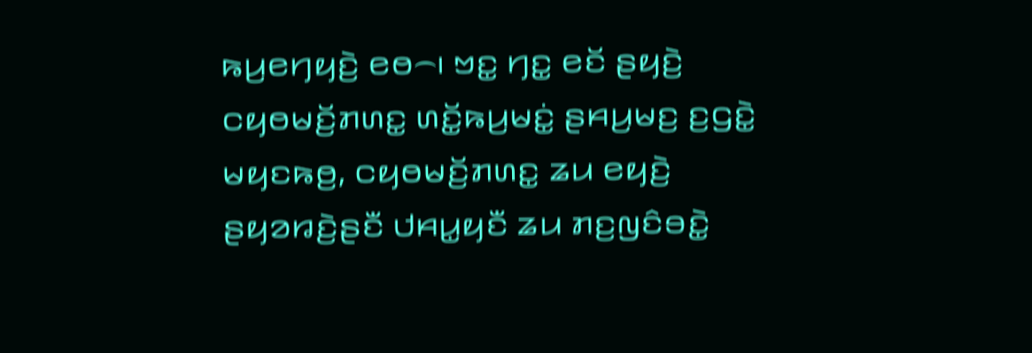ꤒꤣ꤬ꤕꤚꤟꤢꤧ꤬ ꤕꤥ꤮꤯ ꤠꤢ꤭ ꤚꤢ꤭ ꤕꤢꤩ ꤔꤟꤢꤧ꤬ ꤍꤟꤥꤗꤢꤩ꤬ꤊꤛꤢ꤭ ꤛꤢꤩ꤭ꤒꤣ꤬ꤗꤢꤦ꤭ ꤔꤌꤣ꤬ꤗꤢ꤬ ꤢ꤬ꤞꤢꤧ꤭ ꤗꤟꤢꤒꤥ꤬, ꤍꤟꤥꤗꤢꤩ꤬ꤊꤛꤢ꤭ ꤘꤣ ꤕꤟꤢꤧ꤬ ꤔꤟꤤꤙꤢꤧ꤬ꤔꤢꤪ ꤓꤌꤣ꤭ꤟꤢꤪ ꤘꤣ ꤊꤢ꤬ꤜꤢꤨꤋꤢꤧ꤭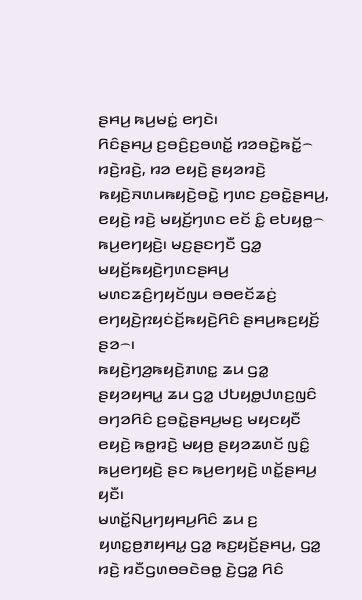ꤔꤌꤣ꤬ ꤒꤣ꤬ꤗꤢꤦ꤭ ꤕꤚꤢꤧ꤯
ꤖꤢꤨꤔꤌꤣ꤬ ꤢ꤬ꤋꤢꤨ꤬ꤢ꤬ꤋꤛꤢꤩ꤭ ꤙꤤꤋꤢꤧ꤭ꤒꤢꤩ꤭꤮ ꤙꤢꤧ꤬ꤙꤢꤧ꤬, ꤙꤤ ꤕꤟꤢꤧ꤬ ꤔꤟꤤꤙꤢꤧ꤬ ꤒꤟꤢꤧ꤬ꤏꤛꤣꤒꤟꤢꤧ꤬ꤋꤢꤧ꤭ ꤚꤛꤢ ꤢ꤬ꤋꤢꤧ꤭ꤔꤌꤣ꤬, ꤕꤟꤢꤧ꤬ ꤙꤢꤧ꤬ ꤗꤟꤢꤩ꤬ꤚꤛꤢ ꤕꤢꤩ ꤢꤨ꤭ ꤕꤝꤟꤥ꤭꤮ ꤒꤣ꤬ꤕꤚꤟꤢꤧ꤬꤯ ꤗꤢ꤬ꤔꤢꤚꤢꤪ ꤞꤤ꤭ ꤗꤟꤢꤩ꤬ꤒꤟꤢꤧ꤬ꤚꤛꤢꤔꤌꤣ꤬ ꤗꤛꤢꤘꤢꤨ꤬ꤚꤟꤢꤩꤜꤣ ꤋꤥꤕꤢꤩꤘꤢꤦ꤬ ꤕꤚꤟꤢꤧ꤬ꤐꤟꤢꤦꤢꤩ꤬ꤒꤟꤢꤧ꤬ꤖꤢꤨ ꤔꤌꤣ꤬ꤒꤢ꤬ꤟꤢꤩ꤬ ꤔꤤ꤮꤯
ꤒꤟꤢꤧ꤬ꤚꤤ꤬ꤒꤟꤢꤧ꤬ꤊꤛꤢ꤭ ꤘꤣ ꤞꤤ꤭ ꤔꤟꤤꤟꤌꤣ꤭ ꤘꤣ ꤞꤤ꤭ ꤓꤝꤟꤥ꤭ꤓꤛꤢ꤬ꤜꤢꤨ ꤋꤚꤤꤖꤢꤨ ꤢ꤬ꤋꤢꤧ꤭ꤔꤌꤣ꤬ꤗꤢ꤬ ꤗꤟꤢꤟꤢꤪ ꤕꤟꤢꤧ꤬ ꤒꤥ꤭ꤙꤢꤧ꤬ ꤗꤟꤥ꤬ ꤔꤟꤤꤘꤛꤢꤩ ꤜꤢꤨ꤭ ꤒꤣ꤬ꤕꤚꤟꤢꤧ꤬ ꤔꤢ ꤒꤣ꤬ꤕꤚꤟꤢꤧ꤬ ꤛꤢꤩ꤭ꤔꤌꤣ꤬ ꤟꤢꤪ꤯
ꤗꤛꤢꤩ꤭ꤡꤣ꤬ꤚꤟꤌꤣ꤬ꤖꤢꤨ ꤘꤣ ꤢ꤬ ꤟꤛꤢ꤭ꤥ꤬ꤊꤟꤌꤣ꤭ ꤞꤤ꤭ ꤒꤢ꤬ꤟꤢꤩ꤬ꤔꤌꤣ꤬, ꤞꤤ꤭ ꤙꤢꤧ꤬ ꤙꤢꤪꤞꤛꤥꤋꤢꤧꤋꤥ꤭ ꤢꤧ꤬ꤞꤤ꤭ ꤖꤢꤨ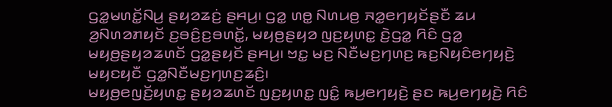ꤞꤤ꤭ꤗꤛꤢꤩ꤭ꤡꤣ꤬ ꤔꤟꤤꤘꤢꤦ꤬ ꤔꤌꤣ꤬꤯ ꤞꤤ꤭ ꤛꤥ꤭ ꤡꤛꤣꤥ꤬ ꤏꤤ꤭ꤕꤚꤟꤢꤩꤔꤢꤪ ꤘꤣ ꤤ꤬ꤡꤛꤤꤊꤟꤢꤩ ꤢ꤬ꤋꤢꤨ꤬ꤢ꤬ꤋꤛꤢꤩ꤭, ꤗꤟꤥ꤬ꤔꤟꤤ ꤜꤢ꤬ꤟꤛꤢ꤭ ꤢꤧ꤬ꤞꤤ꤭ ꤖꤢꤨ ꤞꤤ꤭ ꤗꤟꤥ꤬ꤔꤟꤤꤘꤛꤢꤩ ꤞꤤ꤭ꤔꤟꤢꤩ ꤔꤌꤣ꤬꤯ ꤠꤢ꤭ ꤗꤢ꤬ ꤡꤢꤪꤗꤢ꤬ꤚꤛꤢ꤬ ꤒꤢ꤬ꤡꤟꤢꤨꤕꤚꤟꤢꤧ꤬ ꤗꤟꤢꤟꤢꤪ ꤞꤤ꤭ꤡꤢꤪꤗꤢ꤬ꤚꤛꤢ꤬ꤘꤢꤨ꤬꤯
ꤗꤟꤥ꤬ꤕꤜꤢꤩ꤬ꤟꤛꤢ꤭ ꤔꤟꤤꤘꤛꤢꤩ ꤜꤢ꤬ꤟꤛꤢ꤭ ꤜꤢꤨ꤭ ꤒꤣ꤬ꤕꤚꤟꤢꤧ꤬ ꤔꤢ ꤒꤣ꤬ꤕꤚꤟꤢꤧ꤬ ꤖꤢꤨ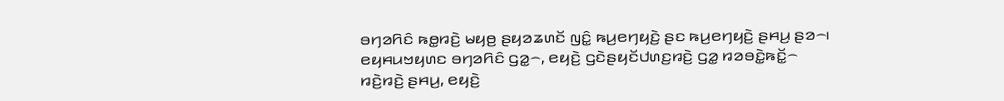ꤋꤚꤤꤖꤢꤨ ꤒꤥ꤭ꤙꤢꤧ꤬ ꤗꤟꤥ꤬ ꤔꤟꤤꤘꤛꤢꤩ ꤜꤢꤨ꤭ ꤒꤣ꤬ꤕꤚꤟꤢꤧ꤬ ꤔꤢ ꤒꤣ꤬ꤕꤚꤟꤢꤧ꤬ ꤔꤌꤣ꤬ ꤔꤤ꤮꤯
ꤕꤟꤌꤣꤠꤟꤛꤢ ꤋꤚꤤꤖꤢꤨ ꤞꤤ꤭꤮, ꤕꤟꤢꤧ꤬ ꤞꤢꤧꤔꤟꤢꤩꤓꤛꤢ꤬ꤙꤢꤧ꤬ ꤞꤤ꤭ ꤙꤤꤋꤢꤧ꤭ꤒꤢꤩ꤭꤮ ꤙꤢꤧ꤬ꤙꤢꤧ꤬ ꤔꤌꤣ꤬, ꤕꤟꤢꤧ꤬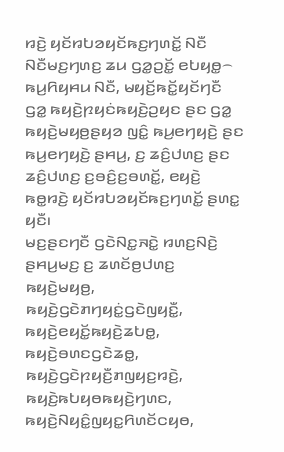ꤙꤢꤧ꤬ ꤟꤢꤩꤙꤝꤤꤟꤢꤩꤒꤢ꤬ꤚꤛꤢꤩ꤭ ꤡꤢꤪ ꤡꤢꤪꤗꤢ꤬ꤚꤛꤢ꤬ ꤘꤣ ꤞꤤ꤭ꤑꤢꤩ꤭ ꤕꤝꤟꤥ꤭꤮ ꤒꤣ꤬ꤖꤟꤌꤣ ꤡꤢꤪ, ꤗꤟꤢꤩ꤬ꤒꤢꤩ꤭ꤟꤢꤩꤚꤢꤪ ꤞꤤ꤭ ꤒꤟꤢꤧ꤬ꤐꤟꤢꤦꤒꤟꤢꤧ꤬ꤑꤟꤢ ꤔꤢ ꤞꤤ꤭ ꤒꤟꤢꤧ꤬ꤗꤟꤥ꤬ꤔꤟꤤ ꤜꤢꤨ꤭ ꤒꤣ꤬ꤕꤚꤟꤢꤧ꤬ ꤔꤢ ꤒꤣ꤬ꤕꤚꤟꤢꤧ꤬ ꤔꤌꤣ꤬, ꤢ꤬ ꤘꤢꤨ꤬ꤓꤛꤢ꤬ ꤔꤢ ꤘꤢꤨ꤬ꤓꤛꤢ꤬ ꤢ꤬ꤋꤢꤨ꤬ꤢ꤬ꤋꤛꤢꤩ꤭, ꤕꤟꤢꤧ꤬ ꤒꤥ꤭ꤙꤢꤧ꤬ ꤟꤢꤩꤙꤝꤤꤟꤢꤩꤒꤢ꤬ꤚꤛꤢꤩ꤭ ꤔꤛꤢ꤭ ꤟꤢꤪ꤯
ꤗꤢ꤬ꤔꤢꤚꤢꤪ ꤞꤢꤧꤡꤢ꤭ꤏꤢꤧ꤭ ꤙꤛꤢ꤬ꤡꤢꤧ꤬ ꤔꤌꤣ꤬ꤗꤢ꤬ ꤢ꤬ ꤘꤛꤢꤩꤥ꤬ꤓꤛꤢ꤬ ꤒꤟꤢꤧ꤬ꤗꤟꤥ꤬, ꤒꤟꤢꤧ꤬ꤞꤢꤧꤊꤚꤟꤢꤦ꤭ꤞꤢꤧꤜꤟꤢꤪ꤭, ꤒꤟꤢꤧ꤬ꤕꤟꤢꤩ꤭ꤒꤟꤢꤧ꤬ꤘꤝꤥ꤭, ꤒꤟꤢꤧ꤬ꤋꤛꤢꤞꤢꤧꤘꤥ꤭, ꤒꤟꤢꤧ꤬ꤞꤢꤧꤐꤟꤢꤪ꤬ꤊꤜꤟꤢ꤬ꤙꤢꤧ꤬, ꤒꤟꤢꤧ꤬ꤒꤝꤟꤥꤒꤟꤢꤧ꤬ꤚꤛꤢ, ꤒꤟꤢꤧ꤬ꤡꤟꤢꤨ꤭ꤜꤟꤢ꤭ꤖꤛꤢꤩꤍꤟꤥ,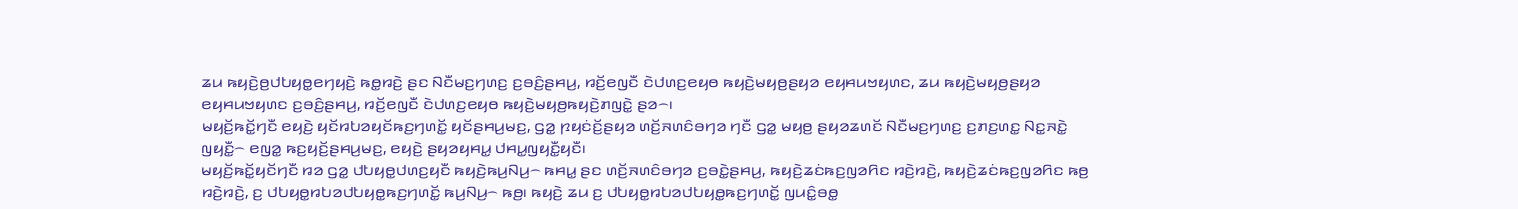ꤘꤣ ꤒꤟꤢꤧ꤬ꤥ꤬ꤓꤝꤟꤥ꤭ꤕꤚꤟꤢꤧ꤬ ꤒꤥ꤭ꤙꤢꤧ꤬ ꤔꤢ ꤡꤢꤪꤗꤢ꤬ꤚꤛꤢ꤬ ꤢ꤬ꤋꤢꤨ꤬ꤔꤌꤣ꤬, ꤙꤢꤩ꤬ꤕꤜꤢꤪ ꤢꤧꤓꤛꤢ꤬ꤕꤟꤥ ꤒꤟꤢꤧ꤬ꤗꤟꤥ꤬ꤔꤟꤤ ꤕꤟꤌꤣꤠꤟꤛꤢ, ꤘꤣ ꤒꤟꤢꤧ꤬ꤗꤟꤥ꤬ꤔꤟꤤ ꤕꤟꤌꤣꤠꤟꤛꤢ ꤢ꤬ꤋꤢꤨ꤬ꤔꤌꤣ꤬, ꤙꤢꤩ꤬ꤕꤜꤢꤪ ꤢꤧꤓꤛꤢ꤬ꤕꤟꤥ ꤒꤟꤢꤧ꤬ꤗꤟꤥ꤬ꤒꤟꤢꤧ꤬ꤊꤜꤢꤧ꤭ ꤔꤤ꤮꤯
ꤗꤟꤢꤩ꤬ꤒꤢꤩ꤭ꤚꤢꤪ ꤕꤟꤢꤧ꤬ ꤟꤢꤩꤙꤝꤤꤟꤢꤩꤒꤢ꤬ꤚꤛꤢꤩ꤭ ꤟꤢꤩꤔꤌꤣ꤬ꤗꤢ꤬, ꤞꤤ꤭ ꤐꤟꤢꤦꤢꤩ꤬ꤔꤟꤤ ꤛꤢꤩ꤬ꤏꤛꤢꤨꤋꤚꤤ ꤚꤢꤪ ꤞꤤ꤭ ꤗꤟꤥ꤬ ꤔꤟꤤꤘꤛꤢꤩ ꤡꤢꤪꤗꤢ꤬ꤚꤛꤢ꤬ ꤢ꤬ꤊꤢ꤬ꤛꤢ꤭ ꤡꤢ꤭ꤏꤢꤧ꤭ ꤜꤟꤢꤪ꤭꤮ ꤕꤜꤤ꤭ ꤒꤢ꤬ꤟꤢꤩ꤬ꤔꤌꤣ꤬ꤗꤢ꤬, ꤕꤟꤢꤧ꤬ ꤔꤟꤤꤟꤌꤣ꤭ ꤓꤌꤣ꤭ꤜꤟꤢꤪ꤭ꤟꤢꤪ꤯
ꤗꤟꤢꤩ꤬ꤒꤢꤩ꤭ꤟꤢꤩꤚꤢꤪ ꤙꤤ ꤞꤤ꤭ ꤓꤝꤟꤥ꤭ꤓꤛꤢ꤬ꤟꤢꤪ ꤒꤟꤢꤧ꤬ꤒꤣ꤬ꤡꤣ꤬꤮ ꤒꤌꤣ꤭ ꤔꤢ ꤛꤢꤩ꤬ꤏꤛꤢꤨꤋꤚꤤ ꤢ꤬ꤋꤢꤧ꤭ꤔꤌꤣ꤬, ꤒꤟꤢꤧ꤬ꤘꤢꤦꤒꤢ꤬ꤜꤤꤖꤢ ꤙꤢꤧ꤬ꤙꤢꤧ꤬, ꤒꤟꤢꤧ꤬ꤘꤢꤦꤒꤢ꤬ꤜꤤꤖꤢ ꤒꤥ꤬ ꤙꤢꤧ꤬ꤙꤢꤧ꤬, ꤢ꤬ ꤓꤝꤟꤥ꤭ꤙꤝꤤꤓꤝꤟꤥ꤭ꤒꤢ꤬ꤚꤛꤢꤩ꤭ ꤒꤣ꤬ꤡꤣ꤬꤮ ꤒꤥ꤬꤯ ꤒꤟꤢꤧ꤬ ꤘꤣ ꤢ꤬ ꤓꤝꤟꤥ꤭ꤙꤝꤤꤓꤝꤟꤥ꤭ꤒꤢ꤬ꤚꤛꤢꤩ꤭ ꤜꤣꤢꤨ꤭ꤋꤥ꤭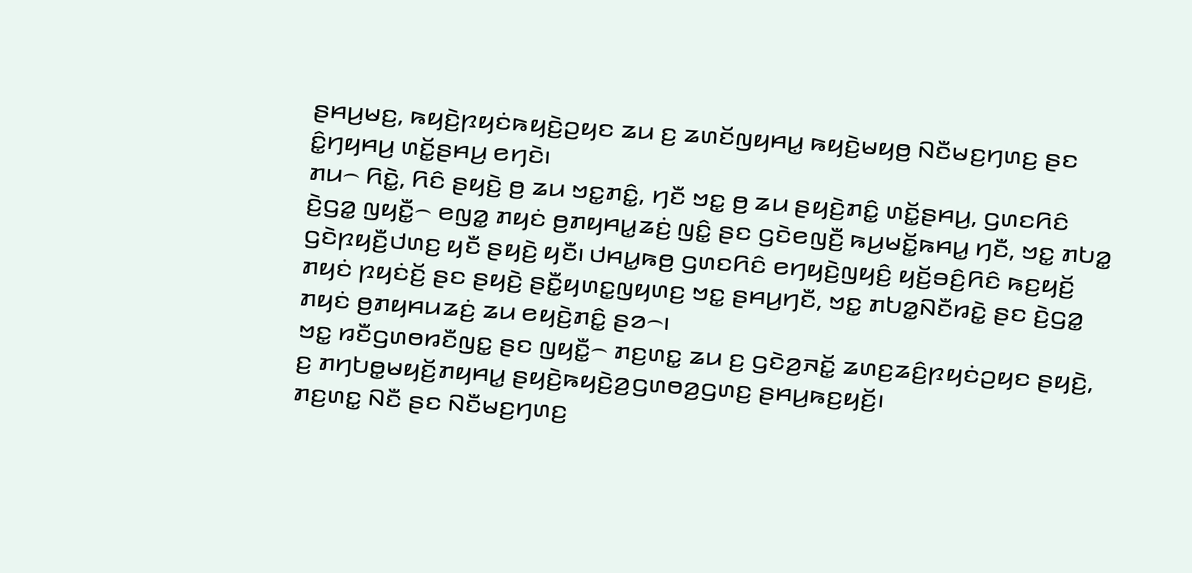ꤔꤌꤣ꤬ꤗꤢ꤬, ꤒꤟꤢꤧ꤬ꤐꤟꤢꤦꤒꤟꤢꤧ꤬ꤑꤟꤢ ꤘꤣ ꤢ꤬ ꤘꤛꤢꤩꤜꤟꤌꤣ꤭ ꤒꤟꤢꤧ꤬ꤗꤟꤥ꤬ ꤡꤢꤪꤗꤢ꤬ꤚꤛꤢ꤬ ꤔꤢ ꤢꤨ꤭ꤚꤟꤌꤣ꤬ ꤛꤢꤩ꤭ꤔꤌꤣ꤬ ꤕꤚꤢꤧ꤯
ꤊꤣ꤮ ꤖꤢꤧ꤭, ꤖꤢꤨ ꤔꤟꤢꤧ꤬ ꤥ꤬ ꤘꤣ ꤠꤢ꤭ꤊꤢꤨ꤭, ꤚꤢꤪ ꤠꤢ꤭ ꤥ꤬ ꤘꤣ ꤔꤟꤢꤧ꤬ꤊꤢꤨ꤭ ꤛꤢꤩ꤭ꤔꤌꤣ꤬, ꤞꤛꤢꤖꤢꤨ ꤢꤧ꤬ꤞꤤ꤭ ꤜꤟꤢꤪ꤭꤮ ꤕꤜꤤ꤭ ꤊꤟꤢꤦ ꤥ꤬ꤊꤟꤌꤣ꤭ꤘꤢꤦ꤬ ꤜꤢꤨ꤭ ꤔꤢ ꤞꤢꤧꤕꤜꤢꤪ꤬ ꤒꤣ꤬ꤗꤢꤩ꤭ꤒꤌꤣ꤭ ꤚꤢꤪ, ꤠꤢ꤭ ꤊꤝꤤ꤭ ꤞꤢꤧꤐꤟꤢꤪ꤬ꤓꤛꤢ꤬ ꤟꤢꤪ ꤔꤟꤢꤧ꤬ ꤟꤢꤪ꤯ ꤓꤌꤣ꤭ꤒꤥ꤬ ꤞꤛꤢꤖꤢꤨ ꤕꤚꤟꤢꤧ꤬ꤜꤟꤢꤨ꤬ ꤟꤢꤩ꤬ꤋꤢꤨ꤬ꤖꤢꤨ ꤒꤢ꤬ꤟꤢꤩ꤬ ꤊꤟꤢꤦ ꤐꤟꤢꤦꤢꤩ꤬ ꤔꤢ ꤔꤟꤢꤧ꤬ ꤔꤢꤪ꤭ꤟꤛꤢ꤭ꤜꤟꤛꤢ꤬ ꤠꤢ꤭ ꤔꤌꤣ꤬ꤚꤢꤪ, ꤠꤢ꤭ ꤊꤝꤤ꤭ꤡꤢꤪꤙꤢꤧ꤭ ꤔꤢ ꤢꤧ꤬ꤞꤤ꤭ ꤊꤟꤢꤦ ꤥ꤬ꤊꤟꤌꤣꤘꤢꤦ꤬ ꤘꤣ ꤕꤟꤢꤧ꤬ꤊꤢꤨ꤭ ꤔꤤ꤮꤯
ꤠꤢ꤭ ꤙꤢꤪꤞꤛꤥꤙꤢꤪꤜꤢ꤭ ꤔꤢ ꤜꤟꤢꤪ꤭꤮ ꤊꤢ꤬ꤛꤢ꤭ ꤘꤣ ꤢ꤬ ꤞꤢꤧꤤ꤬ꤏꤢꤩ꤭ ꤘꤛꤢ꤬ꤘꤢꤨ꤬ꤐꤟꤢꤦꤑꤟꤢ ꤔꤟꤢꤧ꤬, ꤢ꤬ ꤊꤚꤝꤥ꤭ꤗꤟꤢꤩ꤬ꤊꤟꤌꤣ꤭ ꤔꤟꤢꤧ꤬ꤒꤟꤢꤧ꤬ꤤ꤬ꤞꤛꤥꤤ꤬ꤞꤛꤢ꤬ ꤔꤌꤣ꤬ꤒꤢ꤬ꤟꤢꤩ꤬꤯
ꤊꤢ꤬ꤛꤢ꤭ ꤡꤢꤪ ꤔꤢ ꤡꤢꤪꤗꤢ꤬ꤚꤛꤢ꤬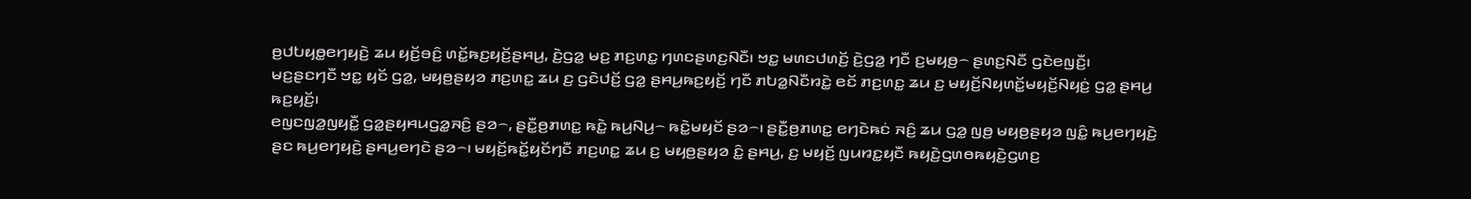ꤥ꤬ꤓꤝꤟꤥ꤭ꤕꤚꤟꤢꤧ꤬ ꤘꤣ ꤟꤢꤩ꤬ꤋꤢꤨ꤬ ꤛꤢꤩ꤭ꤒꤢ꤬ꤟꤢꤩ꤬ꤔꤌꤣ꤬, ꤢꤧ꤬ꤞꤤ꤭ ꤗꤢ꤬ ꤊꤢ꤬ꤛꤢ꤭ ꤚꤛꤢꤔꤛꤢ꤬ꤡꤢꤪ꤯ ꤠꤢ꤭ ꤗꤛꤢꤓꤛꤢꤩ꤬ ꤢꤧ꤬ꤞꤤ꤭ ꤚꤢꤪ ꤢ꤬ꤗꤟꤥ꤬꤮ ꤔꤛꤢ꤬ꤡꤢꤪ ꤞꤢꤧꤕꤜꤢꤪ꤬꤯
ꤗꤢ꤬ꤔꤢꤚꤢꤪ ꤠꤢ꤭ ꤟꤢꤩ ꤞꤤ꤭, ꤗꤟꤥ꤬ꤔꤟꤤ ꤊꤢ꤬ꤛꤢ꤭ ꤘꤣ ꤢ꤬ ꤞꤢꤧꤓꤢꤩ꤬ ꤞꤤ꤭ ꤔꤌꤣ꤬ꤒꤢ꤬ꤟꤢꤩ꤬ ꤚꤢꤪ ꤊꤝꤤ꤭ꤡꤢꤪꤙꤢꤧ꤭ ꤕꤢꤩ ꤊꤢ꤬ꤛꤢ꤭ ꤘꤣ ꤢ꤬ ꤗꤟꤢꤩ꤬ꤡꤟꤛꤢꤩ꤭ꤗꤟꤢꤩ꤬ꤡꤟꤢꤦ꤬ ꤞꤤ꤭ ꤔꤌꤣ꤬ ꤒꤢ꤬ꤟꤢꤩ꤬꤯
ꤕꤜꤢꤜꤤ꤭ꤜꤟꤢꤪ꤭ ꤞꤤ꤭ꤔꤟꤌꤣꤞꤤ꤭ꤏꤢꤨ꤬ ꤔꤤ꤮, ꤔꤢꤪ꤭ꤥ꤬ꤊꤛꤢ꤭ ꤒꤢꤧ꤭ ꤒꤣ꤬ꤡꤣ꤬꤮ ꤒꤢꤧ꤭ꤗꤟꤢꤩ ꤔꤤ꤮꤯ ꤔꤢꤪ꤭ꤥ꤬ꤊꤛꤢ꤭ ꤕꤚꤢꤧꤒꤢꤦ ꤏꤢꤨ꤬ ꤘꤣ ꤞꤤ꤭ ꤜꤥ꤬ ꤗꤟꤥ꤬ꤔꤟꤤ ꤜꤢꤨ꤭ ꤒꤣ꤬ꤕꤚꤟꤢꤧ꤬ ꤔꤢ ꤒꤣ꤬ꤕꤚꤟꤢꤧ꤬ ꤔꤌꤣ꤬ꤕꤚꤢꤧ ꤔꤤ꤮꤯ ꤗꤟꤢꤩ꤬ꤒꤢꤩ꤭ꤟꤢꤩꤚꤢꤪ ꤊꤢ꤬ꤛꤢ꤭ ꤘꤣ ꤢ꤬ ꤗꤟꤥ꤬ꤔꤟꤤ ꤢꤨ꤭ ꤔꤌꤣ꤬, ꤢ꤬ ꤗꤟꤢꤩ꤬ ꤜꤣꤙꤢ꤭ꤟꤢꤪ ꤒꤟꤢꤧ꤬ꤞꤛꤥꤒꤟꤢꤧ꤬ꤞꤛꤢ꤬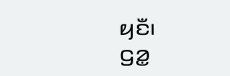ꤟꤢꤪ꤯
ꤞꤤ꤭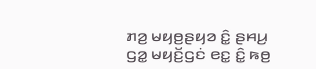ꤊꤤ꤬ ꤗꤟꤥ꤬ꤔꤟꤤ ꤢꤨ꤭ ꤔꤌꤣ꤬ ꤞꤤ꤭ ꤗꤟꤢꤩ꤬ꤞꤢꤦ ꤕꤢ꤭ ꤢꤨ꤭ ꤒꤥ꤬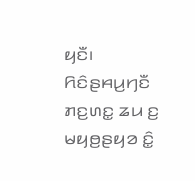ꤟꤢꤪ꤯ ꤖꤢꤨꤔꤌꤣ꤬ꤚꤢꤪ ꤊꤢ꤬ꤛꤢ꤭ ꤘꤣ ꤢ꤬ ꤗꤟꤥ꤬ꤔꤟꤤ ꤢꤨ꤭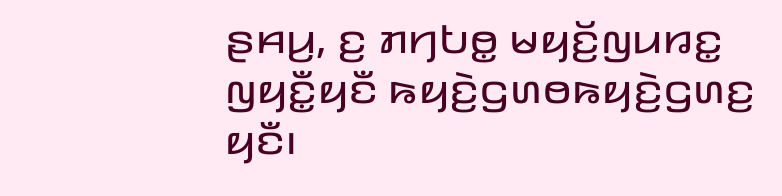ꤔꤌꤣ꤬, ꤢ꤬ ꤊꤚꤝꤥ꤭ ꤗꤟꤢꤩ꤬ꤜꤣꤙꤢ꤭ ꤜꤟꤢꤪ꤭ꤟꤢꤪ ꤒꤟꤢꤧ꤬ꤞꤛꤥꤒꤟꤢꤧ꤬ꤞꤛꤢ꤬ ꤟꤢꤪ꤯